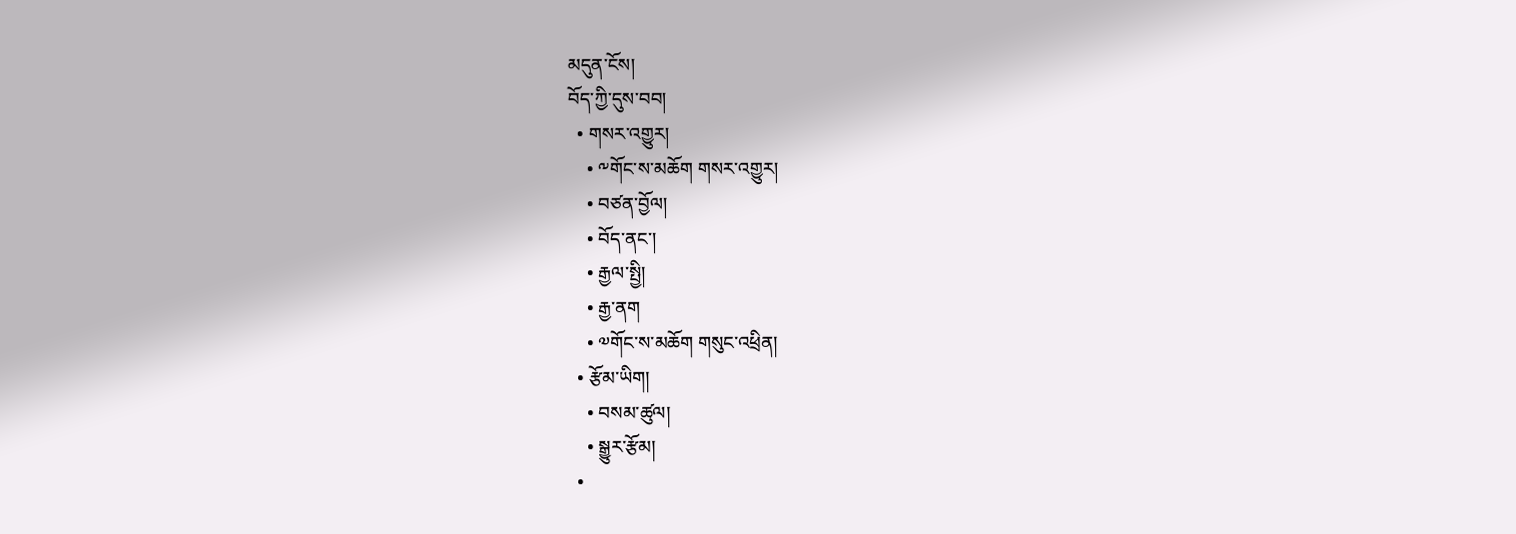མདུན་ངོས།
བོད་ཀྱི་དུས་བབ།
  • གསར་འགྱུར།
    • ༸གོང་ས་མཆོག གསར་འགྱུར།
    • བཙན་བྱོལ།
    • བོད་ནང་།
    • རྒྱལ་སྤྱི།
    • རྒྱ་ནག
    • ༧གོང་ས་མཆོག གསུང་འཕྲིན།
  • རྩོམ་ཡིག།
    • བསམ་ཚུལ།
    • སྒྱུར་རྩོམ།
  •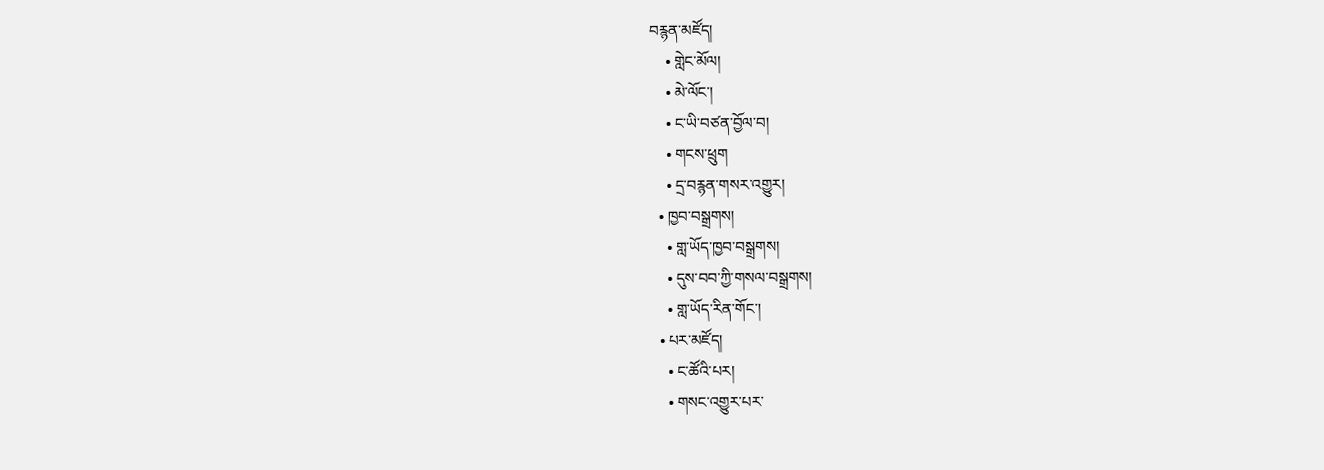བརྙན་མཛོད།
    • གླེང་མོལ།
    • མེ་ལོང་།
    • ང་ཡི་བཙན་བྱོལ་བ།
    • གངས་ཕྲུག
    • དྲ་བརྙན་གསར་འགྱུར།
  • ཁྱབ་བསྒྲགས།
    • གླ་ཡོད་ཁྱབ་བསྒྲགས།
    • དུས་བབ་ཀྱི་གསལ་བསྒྲགས།
    • གླ་ཡོད་རིན་གོང་།
  • པར་མཛོད།
    • ང་ཚོའི་པར།
    • གསང་འགྱུར་པར་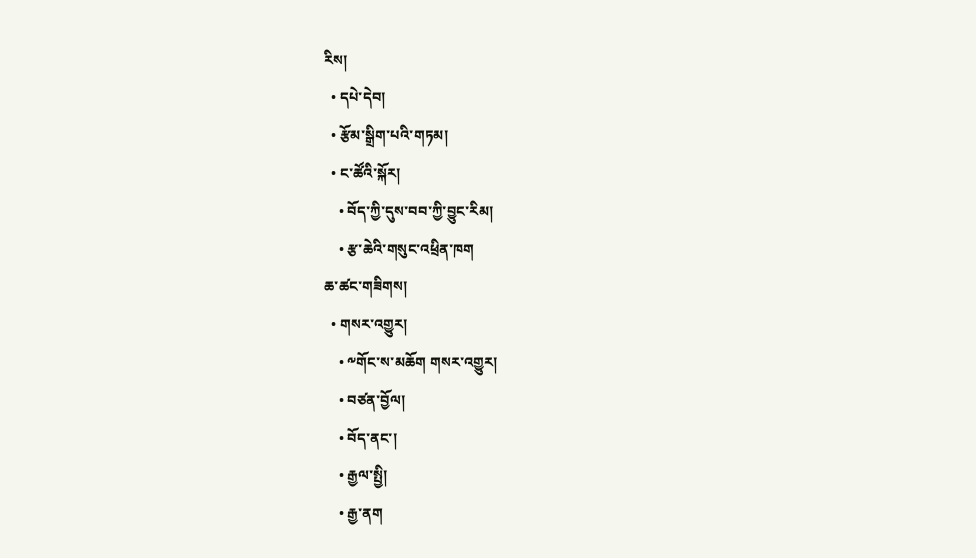རིས།
  • དཔེ་དེབ།
  • རྩོམ་སྒྲིག་པའི་གཏམ།
  • ང་ཚོའི་སྐོར།
    • བོད་ཀྱི་དུས་བབ་ཀྱི་བྱུང་རིམ།
    • རྩ་ཆེའི་གསུང་འཕྲིན་ཁག
ཆ་ཚང་གཟིགས།
  • གསར་འགྱུར།
    • ༸གོང་ས་མཆོག གསར་འགྱུར།
    • བཙན་བྱོལ།
    • བོད་ནང་།
    • རྒྱལ་སྤྱི།
    • རྒྱ་ནག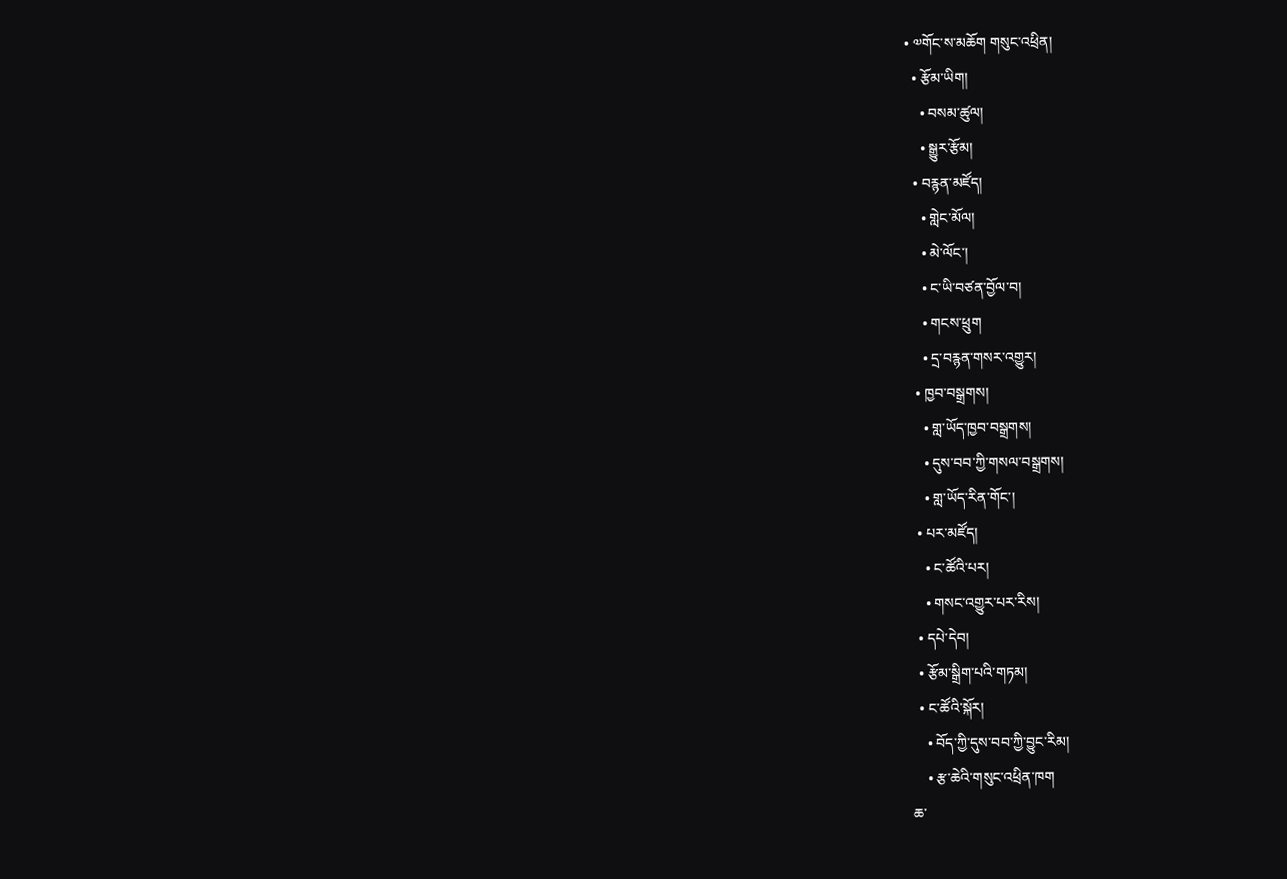• ༧གོང་ས་མཆོག གསུང་འཕྲིན།
  • རྩོམ་ཡིག།
    • བསམ་ཚུལ།
    • སྒྱུར་རྩོམ།
  • བརྙན་མཛོད།
    • གླེང་མོལ།
    • མེ་ལོང་།
    • ང་ཡི་བཙན་བྱོལ་བ།
    • གངས་ཕྲུག
    • དྲ་བརྙན་གསར་འགྱུར།
  • ཁྱབ་བསྒྲགས།
    • གླ་ཡོད་ཁྱབ་བསྒྲགས།
    • དུས་བབ་ཀྱི་གསལ་བསྒྲགས།
    • གླ་ཡོད་རིན་གོང་།
  • པར་མཛོད།
    • ང་ཚོའི་པར།
    • གསང་འགྱུར་པར་རིས།
  • དཔེ་དེབ།
  • རྩོམ་སྒྲིག་པའི་གཏམ།
  • ང་ཚོའི་སྐོར།
    • བོད་ཀྱི་དུས་བབ་ཀྱི་བྱུང་རིམ།
    • རྩ་ཆེའི་གསུང་འཕྲིན་ཁག
ཆ་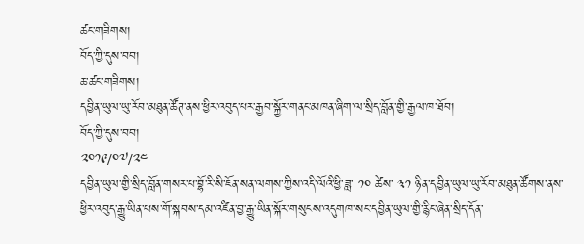ཚང་གཟིགས།
བོད་ཀྱི་དུས་བབ།
ཆ་ཚང་གཟིགས།
དབྱིན་ཡུལ་ཡུ་རོབ་མཐུན་ཚོཊ་ནས་ཕྱིར་འབུད་པར་རྒྱབ་སྐྱོར་གནང་མཁན་ཞིག་ལ་སྲིད་བློན་གྱི་རྒྱལ་ཁ་ཐོབ།
བོད་ཀྱི་དུས་བབ།
༢༠༡༩/༠༧/༢༤
དབྱིན་ཡུལ་གྱི་སྲིད་བློན་གསར་པ་བྷོ་རི་སི་ཇོན་སན་ལགས་ཀྱིས་འདི་ལོའི་ཕྱི་ཟླ་ ༡༠ ཚེས་ ༣༡ ཉིན་དབྱིན་ཡུལ་ཡུ་རོབ་མཐུན་ཚོགས་ནས་ཕྱིར་འབུད་རྒྱུ་ཡིན་པས་གོ་སྐབས་དམ་འཛིན་བྱ་རྒྱུ་ཡིན་སྐོར་གསུངས་འདུགཁ་སང་དབྱིན་ཡུལ་གྱི་རྙིང་ཞེན་སྲིད་དོན་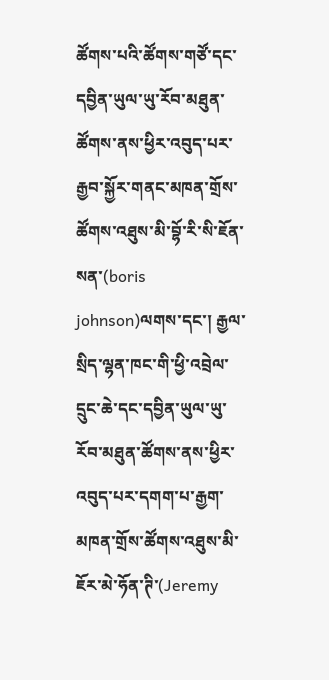ཚོགས་པའི་ཚོགས་གཙོ་དང་དབྱིན་ཡུལ་ཡུ་རོབ་མཐུན་ཚོགས་ནས་ཕྱིར་འབུད་པར་རྒྱབ་སྐྱོར་གནང་མཁན་གྲོས་ཚོགས་འཐུས་མི་བྷོ་རི་སི་ཇོན་སན་(boris johnson)ལགས་དང་། རྒྱལ་སྲིད་ལྷན་ཁང་གི་ཕྱི་འབྲེལ་དྲུང་ཆེ་དང་དབྱིན་ཡུལ་ཡུ་རོབ་མཐུན་ཚོགས་ནས་ཕྱིར་འབུད་པར་དགག་པ་རྒྱག་མཁན་གྲོས་ཚོགས་འཐུས་མི་ཇོར་མེ་ཧོན་ཊི་(Jeremy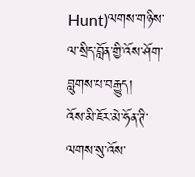Hunt)ལགས་གཉིས་ལ་སྲིད་བློན་གྱི་འོས་ཤོག་བླུགས་པ་བརྒྱུད།
འོས་མི་ཇོར་མེ་ཧོན་ཊི་ལགས་སུ་འོས་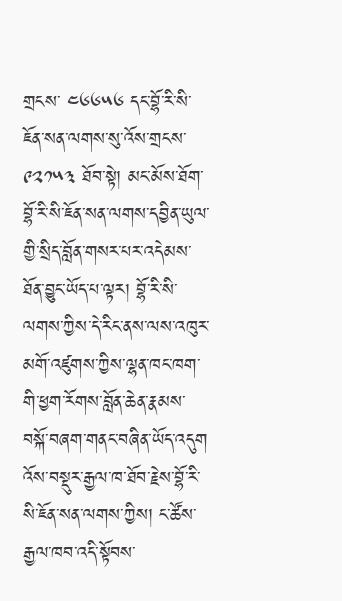གྲངས་ ༤༦༦༥༦ དང་བྷོ་རི་སི་ཇོན་སན་ལགས་སུ་འོས་གྲངས་ ༩༢༡༥༣ ཐོབ་སྟེ། མང་མོས་ཐོག་བྷོ་རི་སི་ཇོན་སན་ལགས་དབྱིན་ཡུལ་གྱི་སྲིད་བློན་གསར་པར་འདེམས་ཐོན་བྱུང་ཡོད་པ་ལྟར། བྷོ་རི་སི་ལགས་ཀྱིས་དེ་རིང་ནས་ལས་འཁུར་མགོ་འཛུགས་ཀྱིས་ལྷན་ཁང་ཁག་གི་ཕྱག་རོགས་བློན་ཆེན་རྣམས་བསྐོ་བཞག་གནང་བཞིན་ཡོད་འདུག
འོས་བསྡུར་རྒྱལ་ཁ་ཐོབ་རྗེས་བྷོ་རི་སི་ཇོན་སན་ལགས་ཀྱིས། ང་ཚོས་རྒྱལ་ཁབ་འདི་སྟོབས་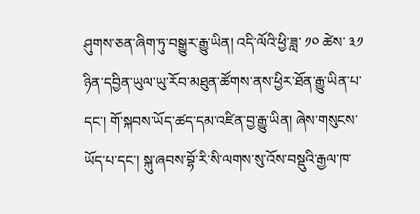ཤུགས་ཅན་ཞིག་ཏུ་བསྒྱུར་རྒྱུ་ཡིན། འདི་ལོའི་ཕྱི་ཟླ་ ༡༠ ཚེས་ ༣༡ ཉིན་དབྱིན་ཡུལ་ཡུ་རོབ་མཐུན་ཚོགས་ནས་ཕྱིར་ཐོན་རྒྱུ་ཡིན་པ་དང་། གོ་སྐབས་ཡོད་ཚད་དམ་འཛིན་བྱ་རྒྱུ་ཡིན། ཞེས་གསུངས་ཡོད་པ་དང་། སྐུ་ཞབས་བྷོ་རི་སི་ལགས་སུ་འོས་བསྡུའི་རྒྱལ་ཁ་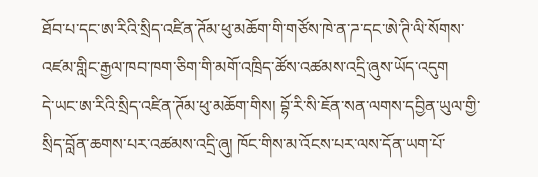ཐོབ་པ་དང་ཨ་རིའི་སྲིད་འཛིན་ཊོམ་ཕུ་མཆོག་གི་གཙོས་ཁེ་ན་ཌ་དང་ཨེ་ཊི་ལི་སོགས་འཛམ་གླིང་རྒྱལ་ཁབ་ཁག་ཅིག་གི་མགོ་འཁྲིད་ཚོས་འཚམས་འདྲི་ཞུས་ཡོད་འདུག
དེ་ཡང་ཨ་རིའི་སྲིད་འཛིན་ཊོམ་ཕུ་མཆོག་གིས། བྷོ་རི་སི་ཇོན་སན་ལགས་དབྱིན་ཡུལ་གྱི་སྲིད་བློན་ཆགས་པར་འཚམས་འདྲི་ཞུ། ཁོང་གིས་མ་འོངས་པར་ལས་དོན་ཡག་པོ་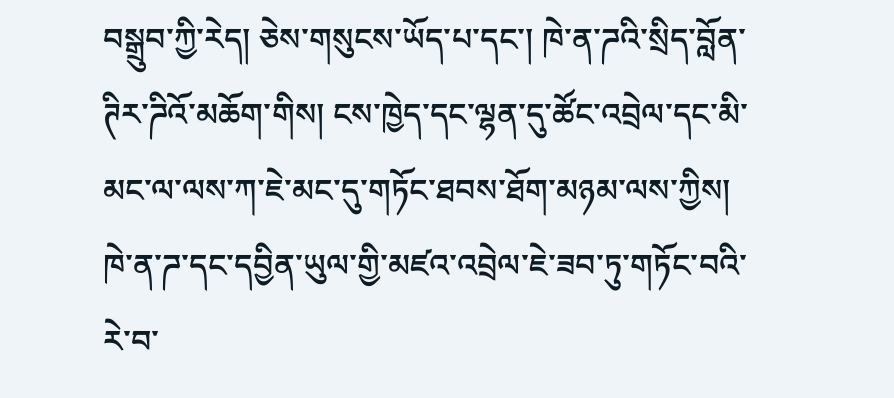བསྒྲུབ་ཀྱི་རེད། ཅེས་གསུངས་ཡོད་པ་དང་། ཁེ་ན་ཌའི་སྲིད་བློན་ཊིར་ཌིའོ་མཆོག་གིས། ངས་ཁྱེད་དང་ལྷན་དུ་ཚོང་འབྲེལ་དང་མི་མང་ལ་ལས་ཀ་ཇེ་མང་དུ་གཏོང་ཐབས་ཐོག་མཉམ་ལས་ཀྱིས། ཁེ་ན་ཌ་དང་དབྱིན་ཡུལ་གྱི་མཛའ་འབྲེལ་ཇེ་ཟབ་ཏུ་གཏོང་བའི་རེ་བ་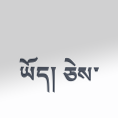ཡོད། ཅེས་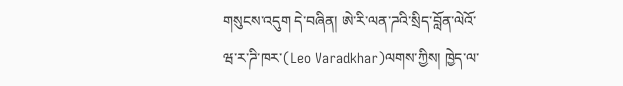གསུངས་འདུག དེ་བཞིན། ཨེ་རི་ལན་ཌའི་སྲིད་བློན་ལེའོ་ཝ་ར་ཌི་ཁར་(Leo Varadkhar)ལགས་ཀྱིས། ཁྱེད་ལ་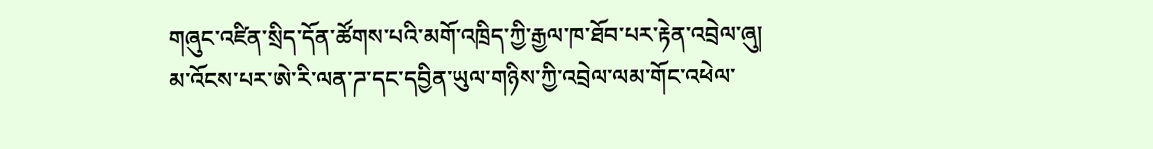གཞུང་འཛིན་སྲིད་དོན་ཚོགས་པའི་མགོ་འཁྲིད་ཀྱི་རྒྱལ་ཁ་ཐོབ་པར་རྟེན་འབྲེལ་ཞུ། མ་འོངས་པར་ཨེ་རི་ལན་ཌ་དང་དབྱིན་ཡུལ་གཉིས་ཀྱི་འབྲེལ་ལམ་གོང་འཕེལ་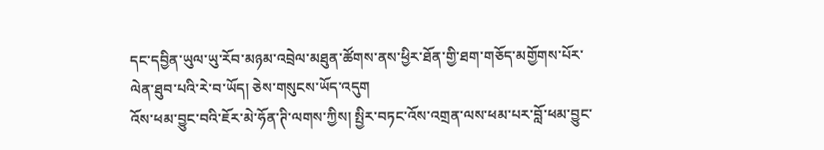དང་དབྱིན་ཡུལ་ཡུ་རོབ་མཉམ་འབྲེལ་མཐུན་ཚོགས་ནས་ཕྱིར་ཐོན་གྱི་ཐག་གཅོད་མགྱོགས་པོར་ལེན་ཐུབ་པའི་རེ་བ་ཡོད། ཅེས་གསུངས་ཡོད་འདུག
འོས་ཕམ་བྱུང་བའི་ཇོར་མེ་ཧོན་ཊི་ལགས་ཀྱིས། སྤྱིར་བཏང་འོས་འགྲན་ལས་ཕམ་པར་བློ་ཕམ་བྱུང་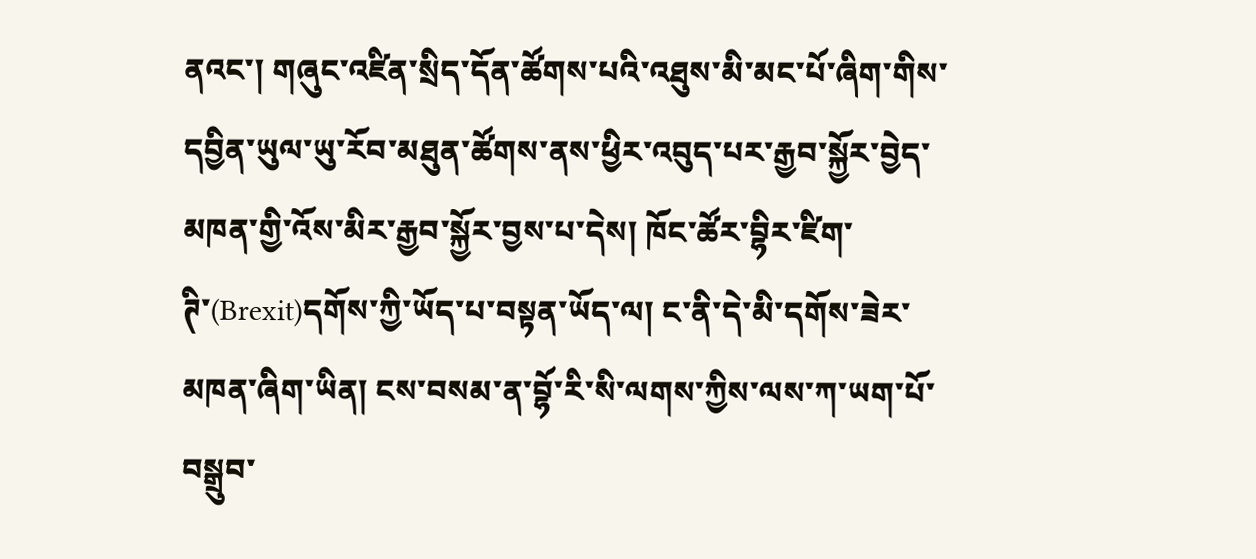ནའང་། གཞུང་འཛིན་སྲིད་དོན་ཚོགས་པའི་འཐུས་མི་མང་པོ་ཞིག་གིས་དབྱིན་ཡུལ་ཡུ་རོབ་མཐུན་ཚོགས་ནས་ཕྱིར་འབུད་པར་རྒྱབ་སྐྱོར་བྱེད་མཁན་གྱི་འོས་མིར་རྒྱབ་སྐྱོར་བྱས་པ་དེས། ཁོང་ཚོར་བྷིར་ཛིག་ཊི་(Brexit)དགོས་ཀྱི་ཡོད་པ་བསྟན་ཡོད་ལ། ང་ནི་དེ་མི་དགོས་ཟེར་མཁན་ཞིག་ཡིན། ངས་བསམ་ན་བྷོ་རི་སི་ལགས་ཀྱིས་ལས་ཀ་ཡག་པོ་བསྒྲུབ་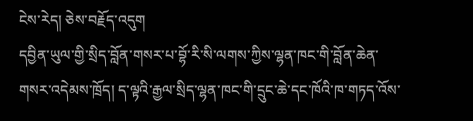ངེས་རེད། ཅེས་བརྗོད་འདུག
དབྱིན་ཡུལ་གྱི་སྲིད་བློན་གསར་པ་བྷོ་རི་སི་ལགས་ཀྱིས་ལྷན་ཁང་གི་བློན་ཆེན་གསར་འདེམས་ཁྲོད། ད་ལྟའི་རྒྱལ་སྲིད་ལྷན་ཁང་གི་དྲུང་ཆེ་དང་ཁོའི་ཁ་གཏད་འོས་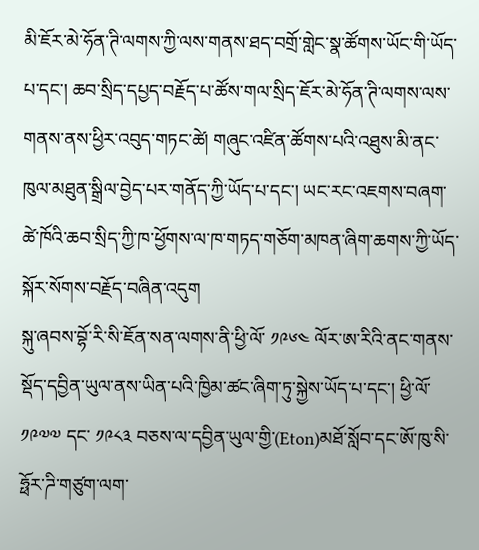མི་ཇོར་མེ་ཧོན་ཊི་ལགས་ཀྱི་ལས་གནས་ཐད་བགྲོ་གླེང་སྣ་ཚོགས་ཡོང་གི་ཡོད་པ་དང་། ཆབ་སྲིད་དཔྱད་བརྗོད་པ་ཚོས་གལ་སྲིད་ཇོར་མེ་ཧོན་ཊི་ལགས་ལས་གནས་ནས་ཕྱིར་འབུད་གཏང་ཚེ། གཞུང་འཛིན་ཚོགས་པའི་འཐུས་མི་ནང་ཁུལ་མཐུན་སྒྲིལ་བྱེད་པར་གནོད་ཀྱི་ཡོད་པ་དང་། ཡང་རང་འཇགས་བཞག་ཚེ་ཁོའི་ཆབ་སྲིད་ཀྱི་ཁ་ཕྱོགས་ལ་ཁ་གཏད་གཅོག་མཁན་ཞིག་ཆགས་ཀྱི་ཡོད་སྐོར་སོགས་བརྗོད་བཞིན་འདུག
སྐུ་ཞབས་བྷོ་རི་སི་ཇོན་སན་ལགས་ནི་ཕྱི་ལོ་ ༡༩༦༤ ལོར་ཨ་རིའི་ནང་གནས་སྡོད་དབྱིན་ཡུལ་ནས་ཡིན་པའི་ཁྱིམ་ཚང་ཞིག་ཏུ་སྐྱེས་ཡོད་པ་དང་། ཕྱི་ལོ་ ༡༩༧༧ དང་ ༡༩༨༣ བཅས་ལ་དབྱིན་ཡུལ་གྱི་(Eton)མཐོ་སློབ་དང་ཨོ་ཁུ་སི་ཧྥོར་ཌི་གཙུག་ལག་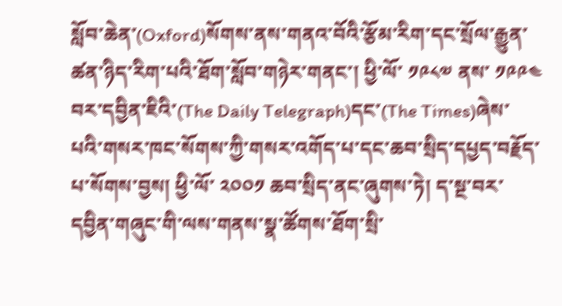སློབ་ཆེན་(Oxford)སོགས་ནས་གནའ་བོའི་རྩོམ་རིག་དང་སྲོལ་རྒྱུན་ཚན་ཉིད་རིག་པའི་ཐོག་སློབ་གཉེར་གནང་། ཕྱི་ལོ་ ༡༩༨༧ ནས་ ༡༩༩༤ བར་དབྱིན་ཇིའི་(The Daily Telegraph)དང་(The Times)ཞེས་པའི་གསར་ཁང་སོགས་ཀྱི་གསར་འགོད་པ་དང་ཆབ་སྲིད་དཔྱད་བརྗོད་པ་སོགས་བྱས། ཕྱི་ལོ་ ༢༠༠༡ ཆབ་སྲིད་ནང་ཞུགས་ཏེ། ད་སྔ་བར་དབྱིན་གཞུང་གི་ལས་གནས་སྣ་ཚོགས་ཐོག་སྲི་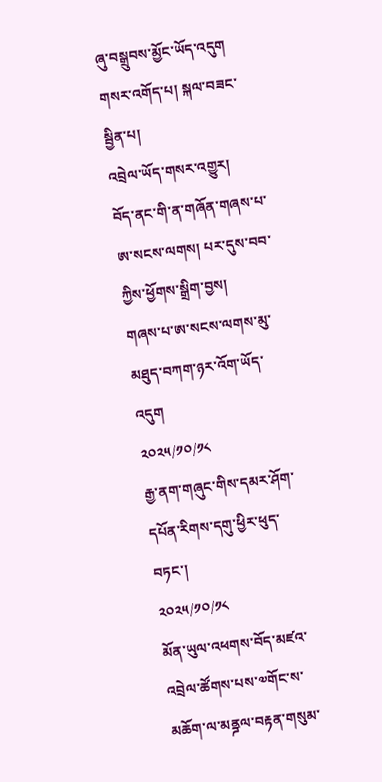ཞུ་བསྒྲུབས་མྱོང་ཡོད་འདུག
གསར་འགོད་པ། སྐལ་བཟང་སྦྱིན་པ།
འབྲེལ་ཡོད་གསར་འགྱུར།
བོད་ནང་གི་ན་གཞོན་གཞས་པ་ཨ་སངས་ལགས། པར་དུས་བབ་ཀྱིས་ཕྱོགས་སྒྲིག་བྱས།
གཞས་པ་ཨ་སངས་ལགས་མུ་མཐུད་བཀག་ཉར་འོག་ཡོད་འདུག
༢༠༢༥/༡༠/༡༨
རྒྱ་ནག་གཞུང་གིས་དམར་ཤོག་དཔོན་རིགས་དགུ་ཕྱིར་ཕུད་བཏང་།
༢༠༢༥/༡༠/༡༨
མོན་ཡུལ་འཕགས་བོད་མཛའ་འབྲེལ་ཚོགས་པས་༧གོང་ས་མཆོག་ལ་མནྜལ་བརྟན་གསུམ་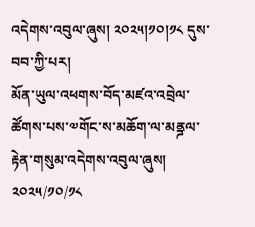འདེགས་འབུལ་ཞུས། ༢༠༢༥།༡༠།༡༨ དུས་བབ་ཀྱི་པར།
མོན་ཡུལ་འཕགས་བོད་མཛའ་འབྲེལ་ཚོགས་པས་༧གོང་ས་མཆོག་ལ་མནྜལ་རྟེན་གསུམ་འདེགས་འབུལ་ཞུས།
༢༠༢༥/༡༠/༡༨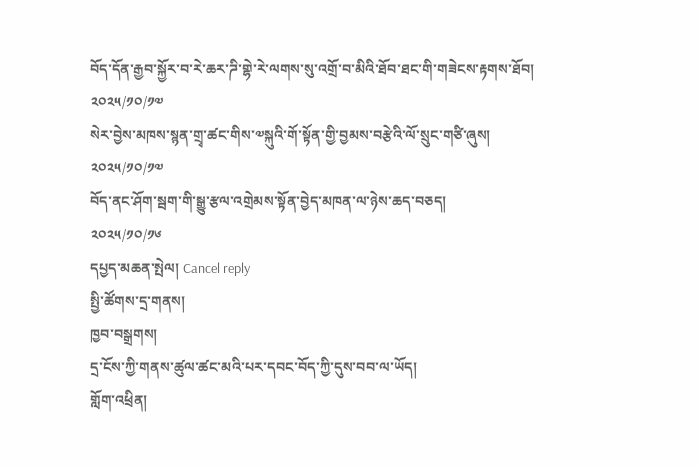བོད་དོན་རྒྱབ་སྐྱོར་བ་རེ་ཆར་ཌི་གྷེ་རེ་ལགས་སུ་འགྲོ་བ་མིའི་ཐོབ་ཐང་གི་གཟེངས་རྟགས་ཐོབ།
༢༠༢༥/༡༠/༡༧
སེར་བྱེས་མཁས་སྙན་གྲྭ་ཚང་གིས་༧སྐུའི་གོ་སྟོན་གྱི་བྱམས་བརྩེའི་ལོ་སྲུང་གཙི་ཞུས།
༢༠༢༥/༡༠/༡༧
བོད་ནང་ཤོག་སྦག་གི་སྒྱུ་རྩལ་འགྲེམས་སྟོན་བྱེད་མཁན་ལ་ཉེས་ཆད་བཅད།
༢༠༢༥/༡༠/༡༦
དཔྱད་མཆན་སྤེལ། Cancel reply
སྤྱི་ཚོགས་དྲ་གནས།
ཁྱབ་བསྒྲགས།
དྲ་ངོས་ཀྱི་གནས་ཚུལ་ཚང་མའི་པར་དབང་བོད་ཀྱི་དུས་བབ་ལ་ཡོད།
གློག་འཕྲིན།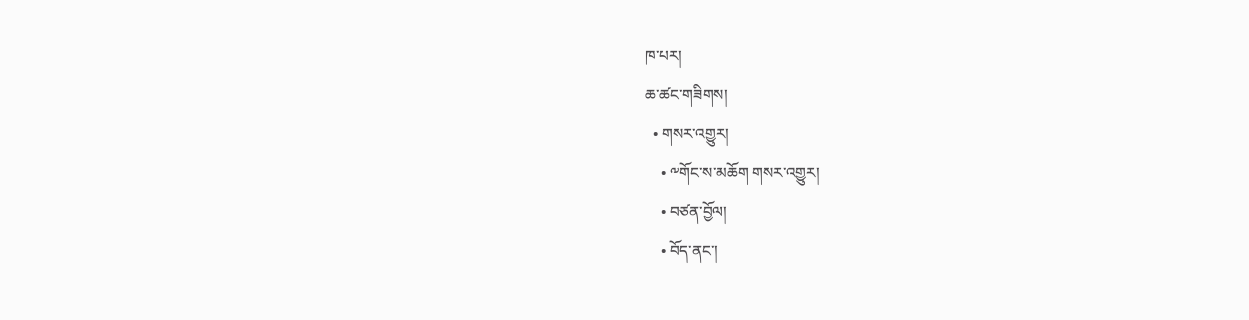ཁ་པར།
ཆ་ཚང་གཟིགས།
  • གསར་འགྱུར།
    • ༸གོང་ས་མཆོག གསར་འགྱུར།
    • བཙན་བྱོལ།
    • བོད་ནང་།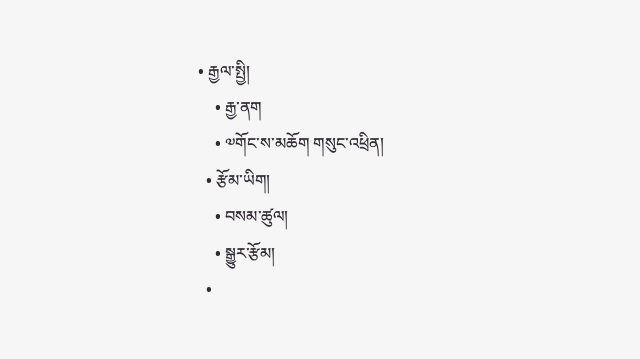• རྒྱལ་སྤྱི།
    • རྒྱ་ནག
    • ༧གོང་ས་མཆོག གསུང་འཕྲིན།
  • རྩོམ་ཡིག།
    • བསམ་ཚུལ།
    • སྒྱུར་རྩོམ།
  •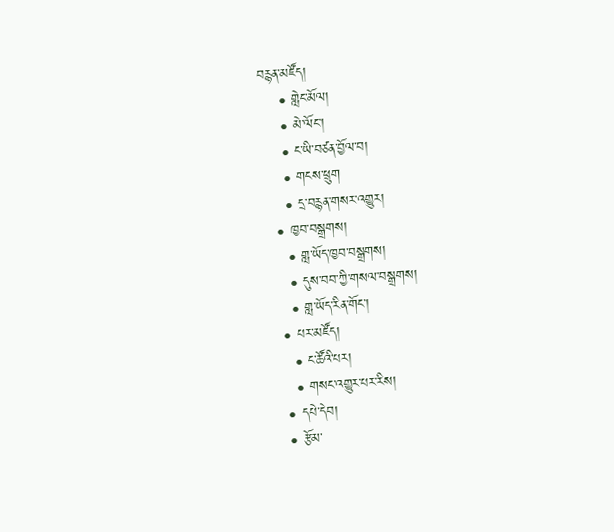བརྙན་མཛོད།
    • གླེང་མོལ།
    • མེ་ལོང་།
    • ང་ཡི་བཙན་བྱོལ་བ།
    • གངས་ཕྲུག
    • དྲ་བརྙན་གསར་འགྱུར།
  • ཁྱབ་བསྒྲགས།
    • གླ་ཡོད་ཁྱབ་བསྒྲགས།
    • དུས་བབ་ཀྱི་གསལ་བསྒྲགས།
    • གླ་ཡོད་རིན་གོང་།
  • པར་མཛོད།
    • ང་ཚོའི་པར།
    • གསང་འགྱུར་པར་རིས།
  • དཔེ་དེབ།
  • རྩོམ་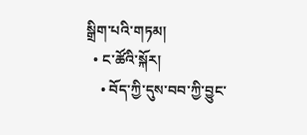སྒྲིག་པའི་གཏམ།
  • ང་ཚོའི་སྐོར།
    • བོད་ཀྱི་དུས་བབ་ཀྱི་བྱུང་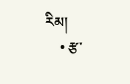རིམ།
    • རྩ་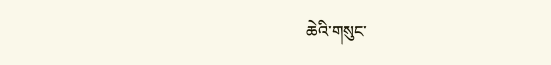ཆེའི་གསུང་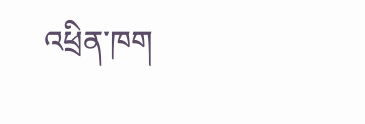འཕྲིན་ཁག